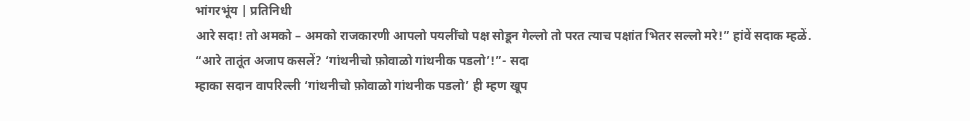भांगरभूंय | प्रतिनिधी
आरे सदा! तो अमको – अमको राजकारणी आपलो पयलींचो पक्ष सोडून गेल्लो तो परत त्याच पक्षांत भितर सल्लो मरे!” हांवें सदाक म्हळें.
“आरे तातूंत अजाप कसलें? ‘गांथनीचो फ़ोवाळो गांथनीक पडलो’!”- सदा
म्हाका सदान वापरिल्ली ‘गांथनीचो फ़ोवाळो गांथनीक पडलो’ ही म्हण खूप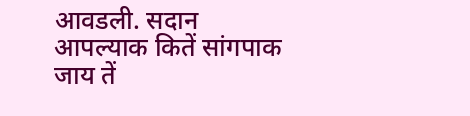आवडली. सदान आपल्याक कितें सांगपाक जाय तें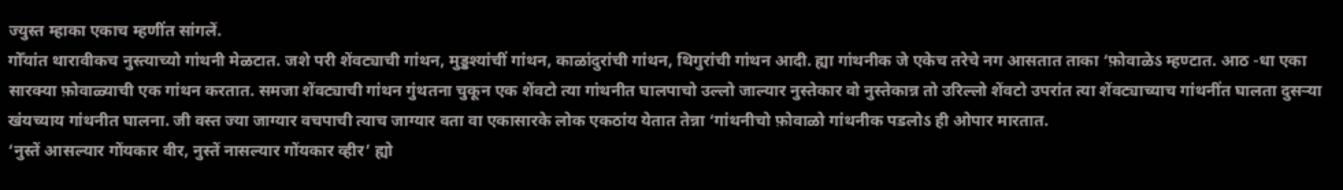ज्युस्त म्हाका एकाच म्हणींत सांगलें.
गोँयांत थारावीकच नुस्त्याच्यो गांथनी मेळटात. जशे परी शेंवट्याची गांथन, मुड्डश्यांचीं गांथन, काळांदुरांची गांथन, थिगुरांची गांथन आदी. ह्या गांथनीक जे एकेच तरेचे नग आसतात ताका ‘फ़ोवाळेऽ म्हण्टात. आठ -धा एका सारक्या फ़ोवाळ्याची एक गांथन करतात. समजा शेंवट्याची गांथन गुंथतना चुकून एक शेंवटो त्या गांथनीत घालपाचो उल्लो जाल्यार नुस्तेकार वो नुस्तेकान्न तो उरिल्लो शेंवटो उपरांत त्या शेंवट्याच्याच गांथनींत घालता दुसऱ्या खंयच्याय गांथनीत घालना. जी वस्त ज्या जाग्यार वचपाची त्याच जाग्यार वता वा एकासारके लोक एकठांय येतात तेन्ना ‘गांथनीचो फ़ोवाळो गांथनीक पडलोऽ ही ओपार मारतात.
‘नुस्तें आसल्यार गोंयकार वीर, नुस्तें नासल्यार गोंयकार व्हीर’ ह्यो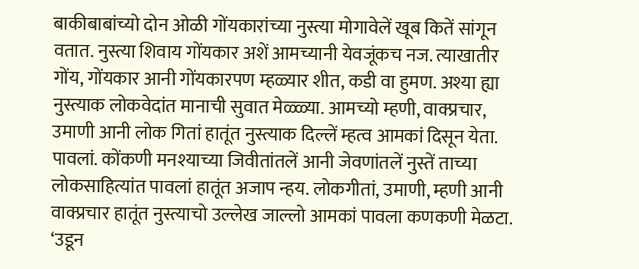बाकीबाबांच्यो दोन ओळी गोंयकारांच्या नुस्त्या मोगावेलें खूब कितें सांगून वतात. नुस्त्या शिवाय गोंयकार अशें आमच्यानी येवजूंकच नज. त्याखातीर गोंय, गोंयकार आनी गोंयकारपण म्हळ्यार शीत, कडी वा हुमण. अश्या ह्या नुस्त्याक लोकवेदांत मानाची सुवात मेळ्ळ्या. आमच्यो म्हणी, वाक्प्रचार, उमाणी आनी लोक गितां हातूंत नुस्त्याक दिल्लें म्हत्व आमकां दिसून येता. पावलां. कोंकणी मनश्याच्या जिवीतांतलें आनी जेवणांतलें नुस्तें ताच्या लोकसाहित्यांत पावलां हातूंत अजाप न्हय. लोकगीतां, उमाणी, म्हणी आनी वाक्प्रचार हातूंत नुस्त्याचो उल्लेख जाल्लो आमकां पावला कणकणी मेळटा.
‘उडून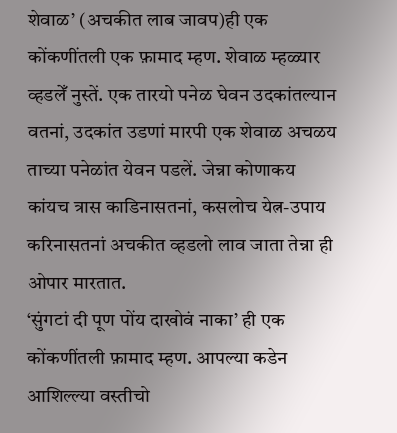शेवाळ’ (अचकीत लाब जावप)ही एक कोंकणींतली एक फ़ामाद म्हण. शेवाळ म्हळ्यार व्हडलेँ नुस्तें. एक तारयो पनेळ घेवन उदकांतल्यान वतनां, उदकांत उडणां मारपी एक शेवाळ अचळय ताच्या पनेळांत येवन पडलें. जेन्ना कोणाकय कांयच त्रास काडिनासतनां, कसलोच येत्न-उपाय करिनासतनां अचकीत व्हडलो लाव जाता तेन्ना ही ओपार मारतात.
‘सुंगटां दी पूण पोंय दाखोवं नाका’ ही एक कोंकणींतली फ़ामाद म्हण. आपल्या कडेन आशिल्ल्या वस्तीचो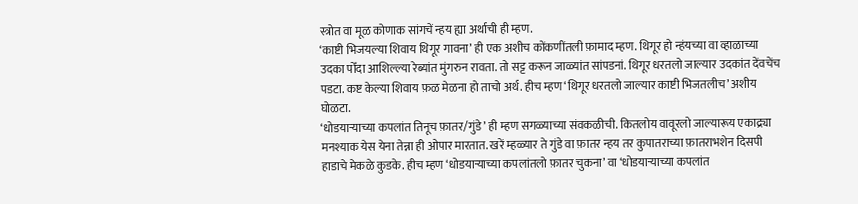स्त्रोत वा मूळ कोणाक सांगचें न्हय ह्या अर्थाची ही म्हण.
‘काष्टी भिजयल्या शिवाय थिगूर गावना’ ही एक अशीच कोंकणींतली फ़ामाद म्हण. थिगूर हो न्हंयच्या वा व्हाळाच्या उदका पोँदा आशिल्ल्या रेब्यांत मुंगरुन रावता. तो सट्ट करून जाळ्यांत सांपडनां. थिगूर धरतलो जाल्यार उदकांत देंवचेंच पडटा. कष्ट केल्या शिवाय फ़ळ मेळना हो ताचो अर्थ. हीच म्हण ‘थिगूर धरतलो जाल्यार काष्टी भिजतलीच’ अशीय घोळटा.
‘धोडयाऱ्याच्या कपलांत तिनूच फ़ातर/गुंडे’ ही म्हण सगळ्याच्या संवकळीची. कितलोय वावूरलो जाल्यारूय एकाद्र्या मनश्याक येस येना तेन्ना ही ओपार मारतात. खरें म्हळ्यार ते गुंडे वा फ़ातर न्हय तर कुपातराच्या फ़ातराभशेन दिसपी हाडाचे मेकळे कुडके. हीच म्हण ‘धोडयाऱ्याच्या कपलांतलो फ़ातर चुकना’ वा ‘धोडयाऱ्याच्या कपलांत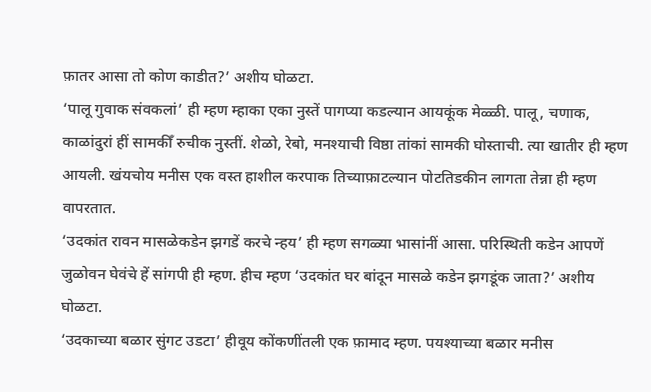फ़ातर आसा तो कोण काडीत?’ अशीय घोळटा.
‘पालू गुवाक संवकलां’ ही म्हण म्हाका एका नुस्तें पागप्या कडल्यान आयकूंक मेळ्ळी. पालू, चणाक, काळांदुरां हीं सामकीँ रुचीक नुस्तीं. शेळो, रेबो, मनश्याची विष्ठा तांकां सामकी घोस्ताची. त्या खातीर ही म्हण आयली. खंयचोय मनीस एक वस्त हाशील करपाक तिच्याफ़ाटल्यान पोटतिडकीन लागता तेन्ना ही म्हण वापरतात.
‘उदकांत रावन मासळेकडेन झगडें करचे न्हय’ ही म्हण सगळ्या भासांनीं आसा. परिस्थिती कडेन आपणें जुळोवन घेवंचे हें सांगपी ही म्हण. हीच म्हण ‘उदकांत घर बांदून मासळे कडेन झगडूंक जाता?’ अशीय घोळटा.
‘उदकाच्या बळार सुंगट उडटा’ हीवूय कोंकणींतली एक फ़ामाद म्हण. पयश्याच्या बळार मनीस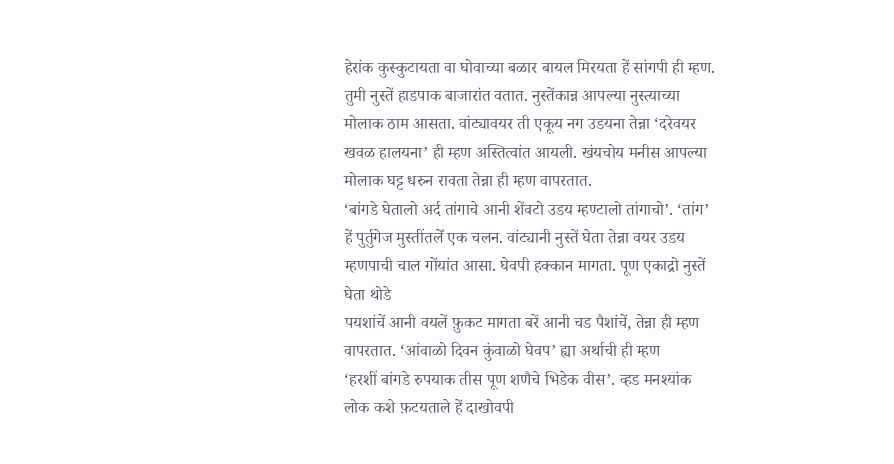हेरांक कुस्कुटायता वा घोवाच्या बळार बायल मिरयता हें सांगपी ही म्हण.
तुमी नुस्तें हाडपाक बाजारांत वतात. नुस्तेंकान्न आपल्या नुस्त्याच्या मोलाक ठाम आसता. वांट्यावयर ती एकूय नग उडयना तेन्ना ‘दरेवयर खवळ हालयना’ ही म्हण अस्तित्वांत आयली. खंयचोय मनीस आपल्या मोलाक घट्ट धरुन रावता तेन्ना ही म्हण वापरतात.
‘बांगडे घेतालो अर्द तांगाचे आनी शेंवटो उडय म्हण्टालो तांगाचो’. ‘तांग’ हें पुर्तुगेज मुस्तींतलेँ एक चलन. वांट्यानी नुस्तें घेता तेन्ना वयर उडय म्हणपाची चाल गोंयांत आसा. घेवपी हक्कान मागता. पूण एकाद्रो नुस्तें घेता थोडे
पयशांचें आनी वयलें फ़ुकट मागता बरें आनी चड पैशांचें, तेन्ना ही म्हण वापरतात. ‘आंवाळो दिवन कुंवाळो घेवप’ ह्या अर्थाची ही म्हण
‘हरशीं बांगडे रुपयाक तीस पूण शणैचे भिडेक वीस’. व्हड मनश्यांक लोक कशे फ़टयताले हें दाखोवपी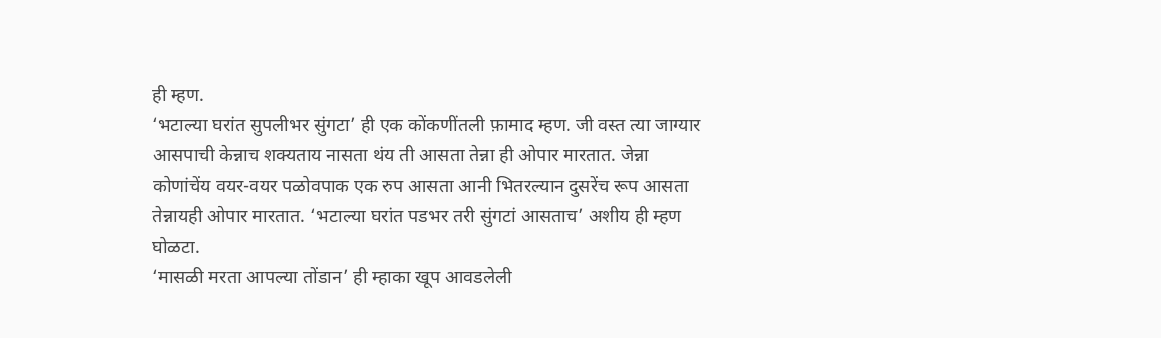ही म्हण.
‘भटाल्या घरांत सुपलीभर सुंगटा’ ही एक कोंकणींतली फ़ामाद म्हण. जी वस्त त्या जाग्यार आसपाची केन्नाच शक्यताय नासता थंय ती आसता तेन्ना ही ओपार मारतात. जेन्ना कोणांचेंय वयर-वयर पळोवपाक एक रुप आसता आनी भितरल्यान दुसरेंच रूप आसता तेन्नायही ओपार मारतात. ‘भटाल्या घरांत पडभर तरी सुंगटां आसताच’ अशीय ही म्हण घोळटा.
‘मासळी मरता आपल्या तोंडान’ ही म्हाका खूप आवडलेली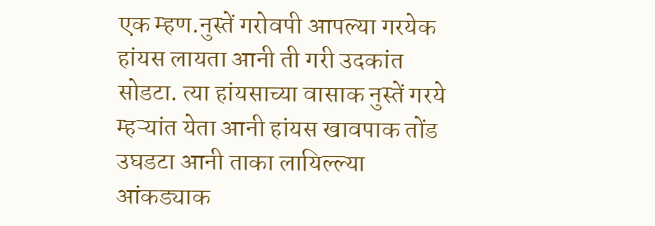एक म्हण.नुस्तें गरोवपी आपल्या गरयेक हांयस लायता आनी ती गरी उदकांत सोडटा. त्या हांयसाच्या वासाक नुस्तें गरये म्हऱ्यांत येता आनी हांयस खावपाक तोंड उघडटा आनी ताका लायिल्ल्या आंकड्याक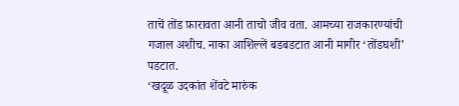ताचें तोंड फ़ारावता आनी ताचो जीव वता. आमच्या राजकारण्यांची गजाल अशीच. नाका आशिल्लें बडबडटात आनी मागीर ‘तोंडघशी’ पडटात.
‘खदूळ उदकांत शेंवटे मारुंक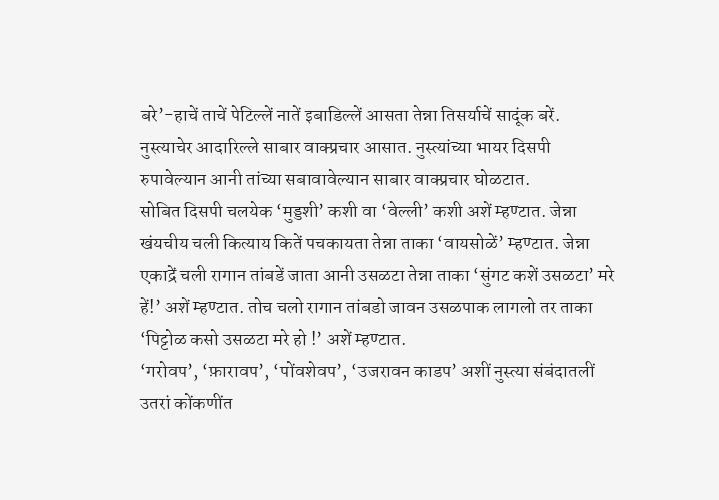बरे’-हाचें ताचें पेटिल्लें नातें इबाडिल्लें आसता तेन्ना तिसर्याचें सादूंक बरें.
नुस्त्याचेर आदारिल्ले साबार वाक्प्रचार आसात. नुस्त्यांच्या भायर दिसपी रुपावेल्यान आनी तांच्या सबावावेल्यान साबार वाक्प्रचार घोळटात.
सोबित दिसपी चलयेक ‘मुड्डशी’ कशी वा ‘वेल्ली’ कशी अशें म्हण्टात. जेन्ना खंयचीय चली कित्याय कितें पचकायता तेन्ना ताका ‘वायसोळें’ म्हण्टात. जेन्ना एकाद्रें चली रागान तांबडें जाता आनी उसळटा तेन्ना ताका ‘सुंगट कशें उसळटा’ मरे हें!’ अशें म्हण्टात. तोच चलो रागान तांबडो जावन उसळपाक लागलो तर ताका ‘पिट्टोळ कसो उसळटा मरे हो !’ अशें म्हण्टात.
‘गरोवप’, ‘फ़ारावप’, ‘पोंवशेवप’, ‘उजरावन काडप’ अशीं नुस्त्या संबंदातलीं उतरां कोंकणींत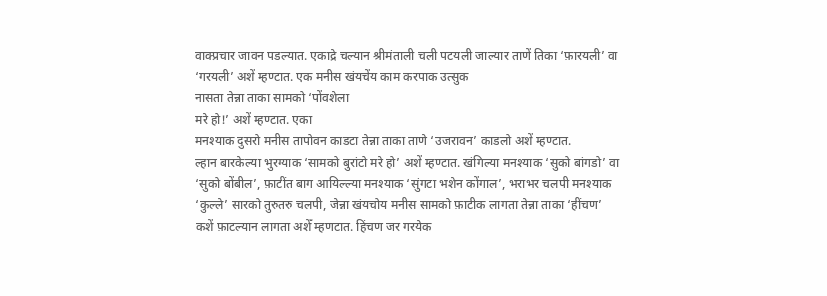वाक्प्रचार जावन पडल्यात. एकाद्रे चल्यान श्रीमंताली चली पटयली जाल्यार ताणें तिका ‘फ़ारयली’ वा ‘गरयली’ अशें म्हण्टात. एक मनीस खंयचेंय काम करपाक उत्सुक
नासता तेन्ना ताका सामको ‘पोंवशेला
मरे हो!’ अशें म्हण्टात. एका
मनश्याक दुसरो मनीस तापोवन काडटा तेन्ना ताका ताणे ‘उजरावन’ काडलो अशें म्हण्टात.
ल्हान बारकेल्या भुरग्याक ‘सामको बुरांटो मरे हो’ अशें म्हण्टात. खंगिल्या मनश्याक ‘सुको बांगडो’ वा ‘सुको बोंबील’, फ़ाटींत बाग आयिल्ल्या मनश्याक ‘सुंगटा भशेन कोंगाल’, भराभर चलपी मनश्याक ‘कुल्ले’ सारको तुरुतरु चलपी, जेन्ना खंयचोय मनीस सामको फ़ाटीक लागता तेन्ना ताका ‘हींचण’ कशें फ़ाटल्यान लागता अशेँ म्हणटात. हिंचण जर गरयेक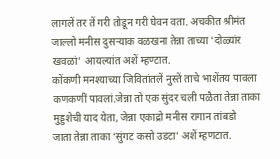लागलें तर तें गरी तोडून गरी घेवन वता. अचकीत श्रीमंत जाल्लो मनीस दुसऱ्याक वळखना तेन्ना ताच्या ‘दोळ्यांर खवळां’ आयल्यांत अशें म्हण्टात.
कोंकणी मनश्याच्या जिवितांतलें नुस्तें ताचे भाशेंतय पावला कणकणीं पावलां.जेन्ना तो एक सुंदर चली पळैता तेन्ना ताका मुड्डशेची याद येता, जेन्ना एकाद्रो मनीस रागान तांबडो
जाता तेन्ना ताका ‘सुंगट कसो उडटा’ अशें म्हणटात.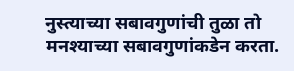नुस्त्याच्या सबावगुणांची तुळा तो मनश्याच्या सबावगुणांकडेन करता.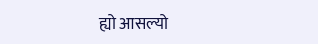ह्यो आसल्यो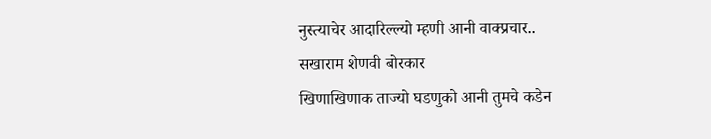नुस्त्याचेर आदारिल्ल्यो म्हणी आनी वाक्प्रचार..
सखाराम शेणवी बोरकार
खिणाखिणाक ताज्यो घडणुको आनी तुमचे कडेन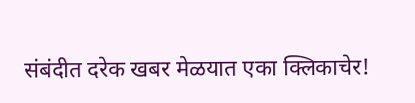संबंदीत दरेक खबर मेळयात एका क्लिकाचेर!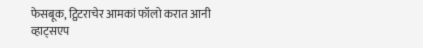फेसबूक, ट्विटराचेर आमकां फॉलो करात आनी व्हाट्सएप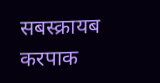सबस्क्रायब करपाक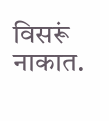विसरूं नाकात.